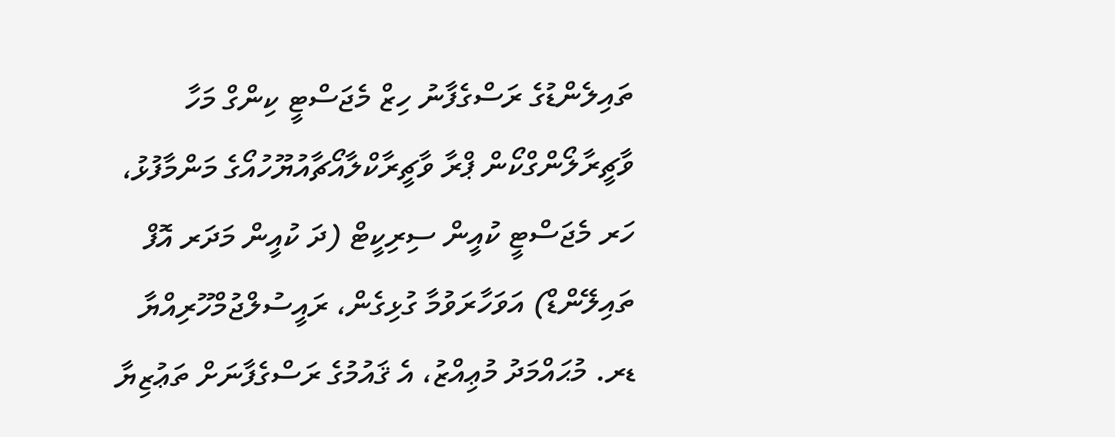ތައިލެންޑުގެ ރަސްގެފާނު ހިޒް މެޖަސްޓީ ކިންގް މަހާ ވާޗީރާލޯންގްކޯން ޕްރާ ވާޗީރާކްލާއޯޗާއުޔޫހުއޯގެ މަންމާފުޅު، ހަރ މެޖަސްޓީ ކުއީން ސިރިކީޓް (ދަ ކުއީން މަދަރ އޮފް ތައިލޭންޑް) އަވަހާރަވުމާ ގުޅިގެން، ރައީސުލްޖުމްހޫރިއްޔާ ޑރ. މުޙައްމަދު މުޢިއްޒު، އެ ޤައުމުގެ ރަސްގެފާނަށް ތަޢުޒިޔާ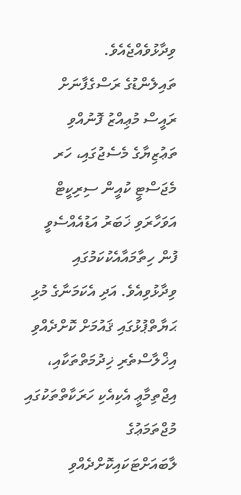ވިދާޅުވެއްޖެއެވެ.
ތައިލެންޑުގެ ރަސްގެފާނަށް ރައީސް މުޢިއްޒު ފޮނުއްވި ތަޢުޒިޔާގެ މެސެޖުގައި، ހަރ މެޖަސްޓީ ކުއީން ސިރިކީޓް އަވަހާރަވި ޚަބަރު އަޑުއެއްސެވީ ފުން ހިތާމައާއެކުކަމުގައި ވިދާޅުވިއެވެ. އަދި އެކަމަނާގެ މުޅި ޙަޔާތްޕުޅުގައި ޤައުމަށް ކޮށްދެއްވި އިޚްލާސްތެރި ޚިދުމަތްތަކާއި، އިޖްތިމާޢީ އެކިއެކި ހަރަކާތްތަކުގައި މުޖްތަމަޢުގެ ލާބައަށްޓަކައިކޮށްދެއްވި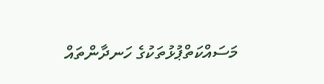މަސައްކަތްޕުޅުތަކުގެ ހަނދާންތައް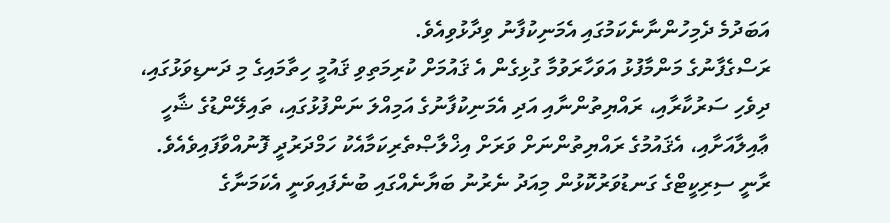އަބަދުމެ ދެމިހުންނާނެކަމުގައި އެމަނިކުފާނު ވިދާޅުވިއެވެ.
ރަސްގެފާނުގެ މަންމާފުޅު އަވަހާރަވުމާ ގުޅިގެން އެ ޤައުމަށް ކުރިމަތިވި ޤައުމީ ހިތާމައިގެ މި ދަނޑިވަޅުގައި، ދިވެހި ސަރުކާރާއި، ރައްޔިތުންނާއި އަދި އެމަނިކުފާނުގެ އަމިއްލަ ނަންފުޅުގައި، ތައިލޭންޑުގެ ޝާހީ ޢާއިލާއަށާއި، އެޤައުމުގެ ރައްޔިތުންނަށް ވަރަށް އިޚްލާޞްތެރިކަމާއެކު ހަމްދަރުދީ ފޮނުއްވާފައިވެއެވެ.
ރާނީ ސިރިކީޓްގެ ގަނޑުވަރުކޮޅުން މިއަދު ނެރުނު ބަޔާނެއްގައި ބުނެފައިވަނީ އެކަމަނާގެ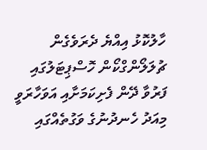ހާލުކޮޅު އިއްޔެ ދެރަވެގެން ޗުލަލޯންގްކޯން ހޮސްޕިޓަލުގައި ފަރުވާ ދޭން ފެށިކަމަށާއި އަވަހާރަވީ މިއަދު ހެނދުނުގެ ވަގުތެއްގައި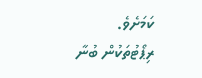ކަމަށެވެ.
ރިޕޯޓުތަކުން ބުނާ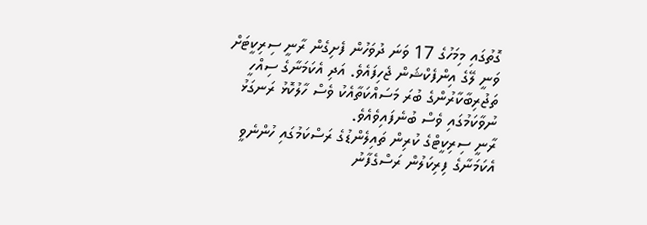ގޮތުގައި މިމަހުގެ 17 ވަނަ ދުވަހުން ފެށިގެން ރާނީ ސިރިކީޓަށް ވަނީ ލޭގެ އިންފެކްޝަން ޖެހިފައެވެ. އަދި އެކަމަނާގެ ސިއްހީ ތަޖުރިބާކާރުންގެ ބުރަ މަސައްކަތާއެކު ވެސް ހާލުކޮޅު ރަނގަޅު ނުވާކަމުގައި ވެސް ބުނެފައިވެއެވެ.
ރާނީ ސިރިކީޓްގެ ކުރިން ތައިލެންޑުގެ ރަސްކަމުގައި ހުންނެވީ އެކަމަނާގެ ފިރިކަލުން ރަސްގެފާނު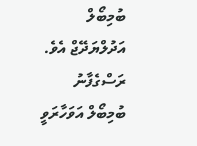ބުމިބޯލް އަދުލްޔަދޭޖް އެވެ.
ރަސްގެފާނު ބުމިބޯލް އަވަހާރަވީ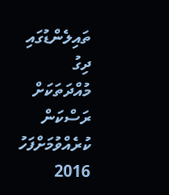ތައިލެންޑުގައި ދިގު މުއްދަތަކަށް ރަސްކަން ކުރެއްވުމަށްފަހު 2016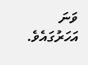ވަނަ އަހަރުގައެވެ.